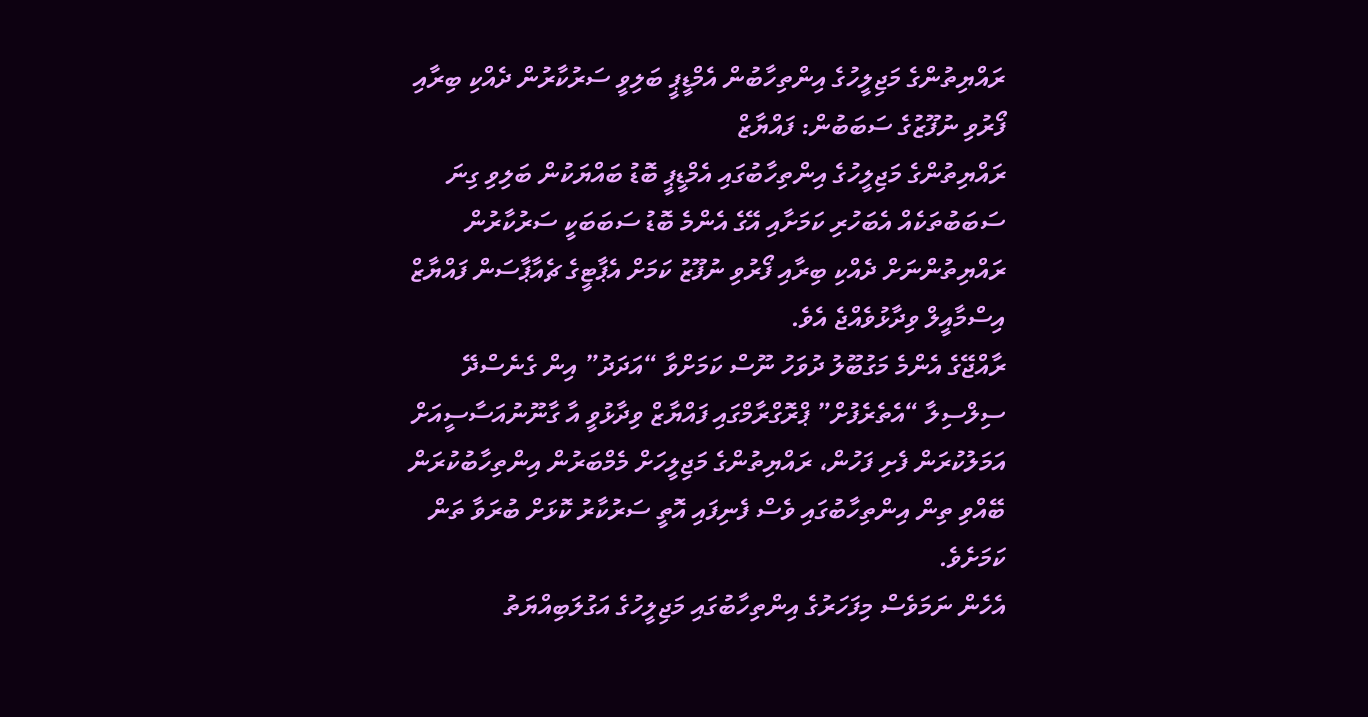ރައްޔިތުންގެ މަޖިލީހުގެ އިންތިހާބުން އެމްޑީޕީ ބަލިވީ ސަރުކާރުން ދެއްކި ބިރާއި ފޯރުވި ނުފޫޒުގެ ސަބަބުން: ފައްޔާޒް
ރައްޔިތުންގެ މަޖިލީހުގެ އިންތިހާބުގައި އެމްޑީޕީ ބޮޑު ބައްޔަކުން ބަލިވި ގިނަ ސަބަބުތަކެއް އެބަހުރި ކަމަށާއި އޭގެ އެންމެ ބޮޑު ސަބަބަކީ ސަރުކާރުން ރައްޔިތުންނަށް ދެއްކި ބިރާއި ފޯރުވި ނުފޫޒު ކަމަށް އެޕާޓީގެ ޗެއާޕާސަން ފައްޔާޒް އިސްމާއީލް ވިދާޅުވެއްޖެ އެވެ.
ރާއްޖޭގެ އެންމެ މަގުބޫލު ދުވަހު ނޫސް ކަމަށްވާ “އަދަދު” އިން ގެނެސްދޭ ސިލްސިލާ “އެތެރެފުށް” ޕްރޮގްރާމްގައި ފައްޔާޒް ވިދާޅުވީ އާ ގާނޫނުއަސާސީއަށް އަމަލުކުރަން ފެށި ފަހުން، ރައްޔިތުންގެ މަޖިލީހަށް މެމްބަރުން އިންތިހާބުކުރަން ބޭއްވި ތިން އިންތިހާބުގައި ވެސް ފެނިފައި އޮތީ ސަރުކާރު ކޮޅަށް ބުރަވާ ތަން ކަމަށެވެ.
އެހެން ނަމަވެސް މިފަހަރުގެ އިންތިހާބުގައި މަޖިލީހުގެ އަގުލަބިއްޔަތު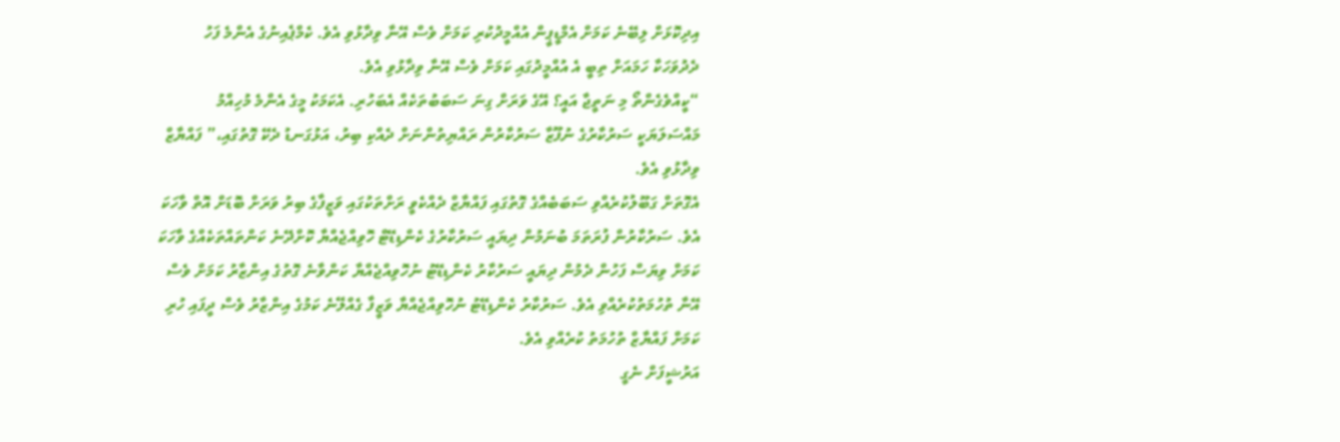އިދިކޮޅަށް ލިބޭނެ ކަމަށް އެމްޑީޕީން އުއްމީދުކުރި ކަމަށް ވެސް އޭނާ ވިދާޅުވި އެވެ. ކެމްޕެއިނުގެ އެންމެ ފަހު ދެދުވަހަކާ ހަމައަށް ތިބީ އެ އުއްމީދުގައި ކަމަށް ވެސް އޭނާ ވިދާޅުވި އެވެ.
“ކީއްވެގެންތޯ މި ނަތީޖާ އައީ؟ އޭގެ ވަރަށް ގިނަ ސަބަބުތަކެއް އެބަހުރި. އެކަމަކު މީގެ އެންމެ މުހިއްމު މައްސަލަޔަކީ ސަރުކާރުގެ ނުފޫޒާ ސަރުކާރުން ރައްޔިތުންނަށް ދެއްކި ބިރު، އަޅުގަނޑު ދެކޭ ގޮތުގައި،” ފައްޔާޒް ވިދާޅުވި އެވެ.
އެގޮތަށް ގަބޫލުކުރެއްވި ސަބަބެއްގެ ގޮތުގައި ފައްޔާޒް ދެއްކެވީ ރަށްތަކުގައި ވަޒީފާގެ ބިރު ވަރަށް ބޮޑަށް އޮތް ވާހަކަ އެވެ. ސަރުކާރުން ފުރަތަމަ ބުނަމުން ދިޔައީ ސަރުކާރުގެ ކެންޑިޑޭޓް ހޮވިއްޖެއްޔާ ކޮށްދޭނެ ކަންތައްތަކެއްގެ ވާހަކަ ކަމަށް ވިޔަސް ފަހުން ދެމުން ދިޔައީ ސަރުކާރު ކެންޑިޑޭޓު ނުހޮވިއްޖެއްޔާ ކަންވާނެ ގޮތުގެ އިންޒާރު ކަމަށް ވެސް އޭނާ ތުހުމަތުކުރެއްވި އެވެ. ސަރުކާރު ކެންޑިޑޭޓު ނުހޮވިއްޖެއްޔާ ވަޒީފާ ގެއްލޭނެ ކަމުގެ އިންޒާރު ވެސް ދީފައި ހުރި ކަމަށް ފައްޔާޒް ތުހުމަތު ކުރެއްވި އެވެ.
އަރުޝީފަށް ނެގީ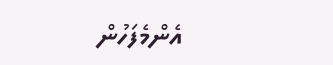އެންމެފަހުން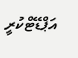އަޕްޑޭޓްކުރީ